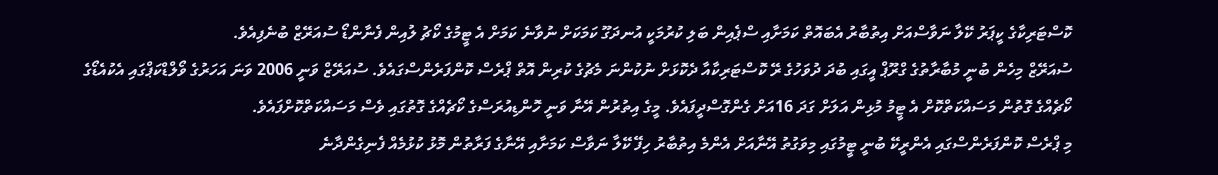ކޮސްޓަރިކާގެ ކީޕަރު ކޭލާ ނަވާސްއަށް އިތުބާރު އެބައޮތް ކަމަށާއި ސްޕެއިން ބަލި ކުރުމަކީ އުނދަގޫ ކަމަކަށް ނުވާނެ ކަމަށް އެ ޓީމުގެ ކޯޗު ލުއިން ފެނާންޑޯ ސުއަރޭޒް ބުނެފިއެވެ.
ސުއަރޭޒް މިހެން ބުނީ މުބާރާތުގެ ގްރޫޕް އީގައި ބުދަ ދުވަހުގެ ރޭ ކޮސްޓަރިކާއާ ދެކޮޅަށް ނުކުންނަ މެޗުގެ ކުރިން އޮތް ޕްރެސް ކޮންފަރެންސްގައެވެ. ސުއަރޭޒް ވަނީ 2006 ވަނަ އަހަރުގެ ވޯލްޑްކަޕްގައި އެކުއެޑޯގެ ކޯޗެއްގެ ގޮތުން މަސައްކަތްކޮށް އެ ޓީމު މުޅިން އަލަށް ގަދަ 16އަށް ގެންގޮސްދީފައެވެ. މީގެ އިތުރުން އޭނާ ވަނީ ހޮންޑިއުރަސްގެ ކޯޗެއްގެ ގޮތުގައި ވެސް މަސައްކަތްކޮށްފައެވެ.
މި ޕްރެސް ކޮންފަރެންސްގައި އެންރީކޭ ބުނީ ޓީމުގައި މިވަގުތު އޭނާއަށް އެންމެ އިތުބާރު ހިފޭ ކޭލާ ނަވާސް ކަމަށާއި އޭނާގެ ފަރާތުން މޮޅު ކުޅުމެއް ފެނިގެންދާނެ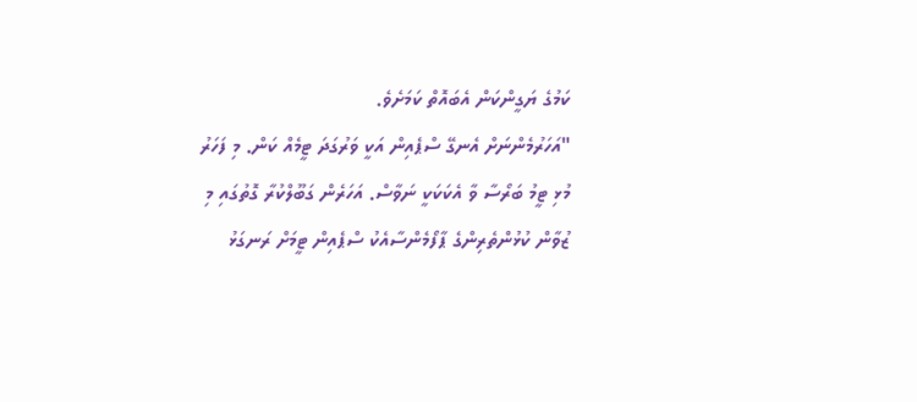ކަމުގެ ޔަގީންކަން އެބައޮތް ކަމަށެވެ.
"އަހަރުމެންނަށް އެނގޭ ސްޕެއިން އަކީ ވަރުގަދަ ޓީމެއް ކަން. މި ފަހަރު މުޅި ޓީމު ބަރޯސާ ވާ އެކަކަކީ ނަވާސް. އަހަރެން ގަބޫލްކުރާ ގޮތުގައި މި ޒުވާން ކުޅުންތެރިންގެ ޕާފޯމެންސާއެކު ސްޕެއިން ޓީމަށް ރަނގަޅު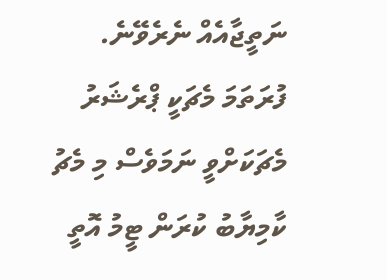ނަތީޖާއެއް ނެރެވޭނެ. ފުރަތަމަ މެޗަކީ ޕްރެޝަރު މެޗަކަށްވީ ނަމަވެސް މި މެޗު ކާމިޔާބު ކުރަން ޓީމު އޮތީ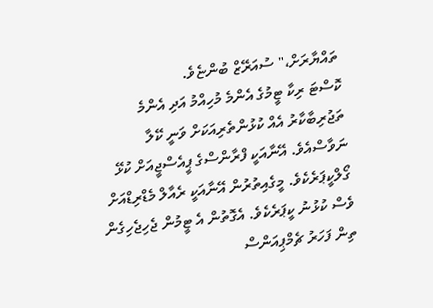ތައްޔާރަށް،" ސުއަރޭޒް ބުންޏެވެ.
ކޮސްޓަ ރިކާ ޓީމުގެ އެންމެ މުހިއްމު އަދި އެންމެ ތަޖުރިބާކާރު އެއް ކުޅުންތެރިއަކަށް ވަނީ ކޭލާ ނަވާސްއެވެ. އޭނާއަކީ ފްރާންސްގެ ޕީއެސްޖީއަށް ކުޅޭ ގޯލްކީޕަރެކެވެ. މީގެއިތުރުން އޭނާއަކީ ރެއާލް މެޑްރިޑްއަށް ވެސް ކުޅުނު ކީޕަރެކެވެ. އެގޮތުން އެ ޓީމުން ޖެހިޖެހިގެން ތިން ފަހަރު ޗެމްޕިއަންސް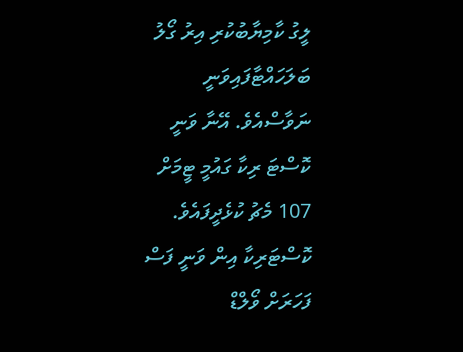ލީގު ކާމިޔާބުކުރި އިރު ގޯލު ބަލަހައްޓާފައިވަނީ ނަވާސްއެވެ. އޭނާ ވަނީ ކޮސްޓަ ރިކާ ގައުމީ ޓީމަށް 107 މެޗު ކުޅެދީފައެވެ.
ކޮސްޓަރިކާ އިން ވަނީ ފަސް ފަހަރަށް ވޯލްޑް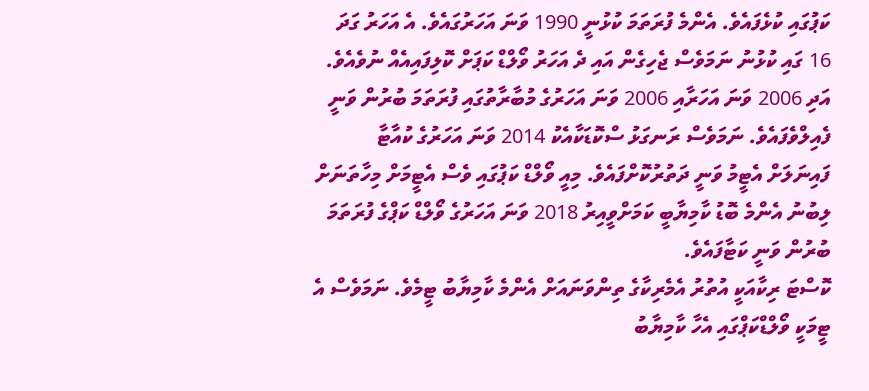ކަޕުގައި ކުޅެފައެވެ. އެންމެ ފުރަތަމަ ކުޅުނީ 1990 ވަނަ އަހަރުގައެވެ. އެ އަހަރު ގަދަ 16 ގައި ކުޅުނު ނަމަވެސް ޖެހިގެން އައި ދެ އަހަރު ވޯލްޑް ކަޕަށް ކޮލިފައިއެއް ނުވެއެވެ. އަދި 2006 ވަނަ އަހަރާއި 2006 ވަނަ އަހަރުގެ މުބާރާތުގައި ފުރަތަމަ ބުރުން ވަނީ ފެއިލްވެފައެވެ. ނަމަވެސް ރަނގަޅު ސްކޮޑަކާއެކު 2014 ވަނަ އަހަރުގެ ކުއާޓާ ފައިނަލަށް އެޓީމު ވަނީ ދަތުރުކޮށްފައެވެ. މިއީ ވޯލްޑް ކަޕުގައި ވެސް އެޓީމަށް މިހާތަނަށް ލިބުނު އެންމެ ބޮޑު ކާމިޔާބީ ކަމަށްވީއިރު 2018 ވަނަ އަހަރުގެ ވޯލްޑް ކަޕްގެ ފުރަތަމަ ބުރުން ވަނީ ކަޓާފައެވެ.
ކޮސްޓަ ރިކާއަކީ އުތުރު އެމެރިކާގެ ތިންވަނައަށް އެންމެ ކާމިޔާބު ޓީމެވެ. ނަމަވެސް އެ ޓީމަކީ ވޯލްޑްކަޕްގައި އެހާ ކާމިޔާބު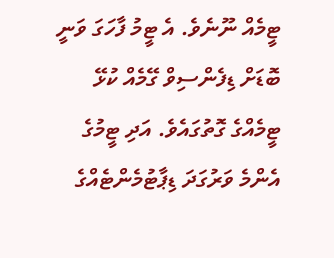ޓީމެއް ނޫނެވެ. އެ ޓީމު ފާހަގަ ވަނީ ބޮޑަށް ޑިފެންސިވް ގޭމެއް ކުޅޭ ޓީމެއްގެ ގޮތުގައެވެ. އަދި ޓީމުގެ އެންމެ ވަރުގަދަ ޑިޕާޓުމެންޓެއްގެ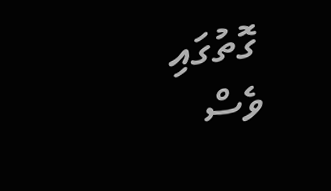ގޮތުގައި ވެސް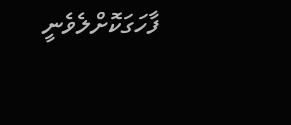ފާހަގަކޮށްލެވެނީ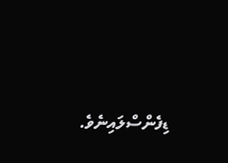ޑިފެންސްލައިނެވެ.